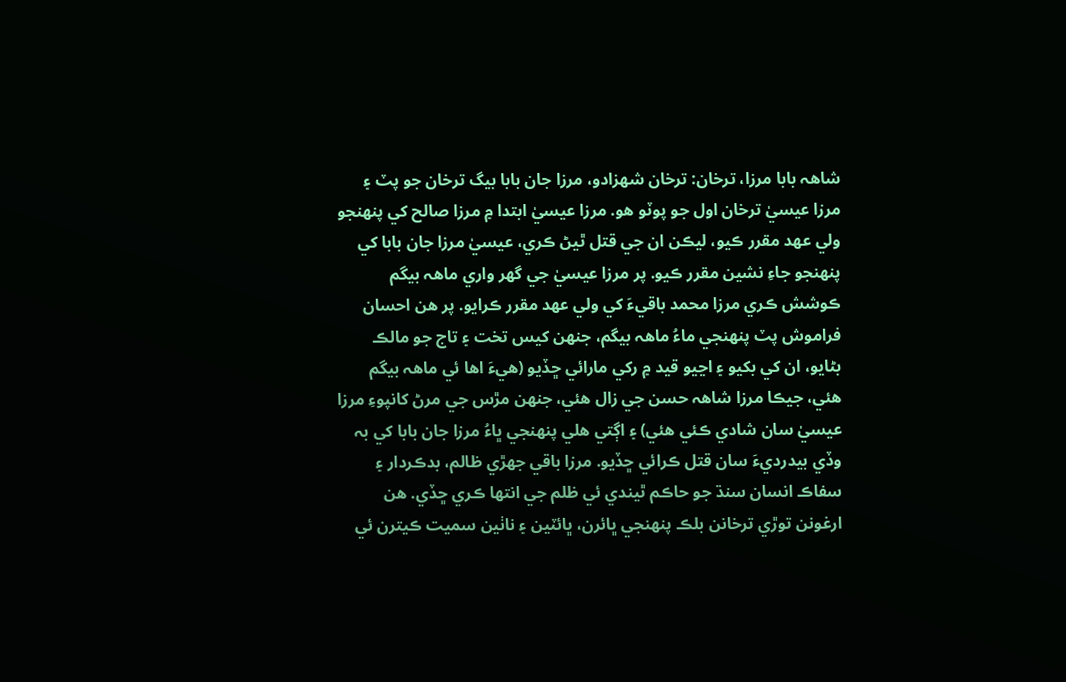شاھہ بابا مرزا، ترخان: ترخان شهزادو، مرزا جان بابا بيگ ترخان جو پٽ ۽ مرزا عيسيٰ ترخان اول جو پوٽو هو. مرزا عيسيٰ ابتدا ۾ مرزا صالح کي پنهنجو ولي عھد مقرر ڪيو، ليڪن ان جي قتل ٿيڻ ڪري، عيسيٰ مرزا جان بابا کي پنهنجو جاءِ نشين مقرر ڪيو. پر مرزا عيسيٰ جي گهر واري ماھہ بيگم ڪوشش ڪري مرزا محمد باقيءَ کي ولي عھد مقرر ڪرايو. پر هن احسان فراموش پٽ پنھنجي ماءُ ماھہ بيگم، جنهن کيس تخت ۽ تاج جو مالڪ بڻايو، ان کي بکيو ۽ اڃيو قيد ۾ رکي مارائي ڇڏيو (هيءَ اها ئي ماھہ بيگم هئي، جيڪا مرزا شاھہ حسن جي زال هئي، جنهن مڙس جي مرڻ کانپوءِ مرزا عيسيٰ سان شادي ڪئي هئي) ۽ اڳتي هلي پنھنجي ڀاءُ مرزا جان بابا کي بہ وڏي بيدرديءَ سان قتل ڪرائي ڇڏيو. مرزا باقي جهڙي ظالم، بدڪردار ۽ سفاڪ انسان سنڌ جو حاڪم ٿيندي ئي ظلم جي انتها ڪري ڇڏي. هن ارغونن توڙي ترخانن بلڪ پنھنجي ڀائرن، ڀائٽين ۽ ناٺين سميت ڪيترن ئي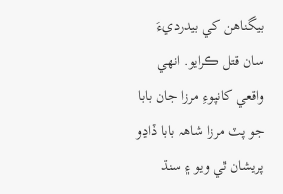بيگناهن کي بيدرديءَ سان قتل ڪرايو. انهي واقعي کانپوءِ مرزا جان بابا جو پٽ مرزا شاھہ بابا ڏاڍو پريشان ٿي ويو ۽ سنڌ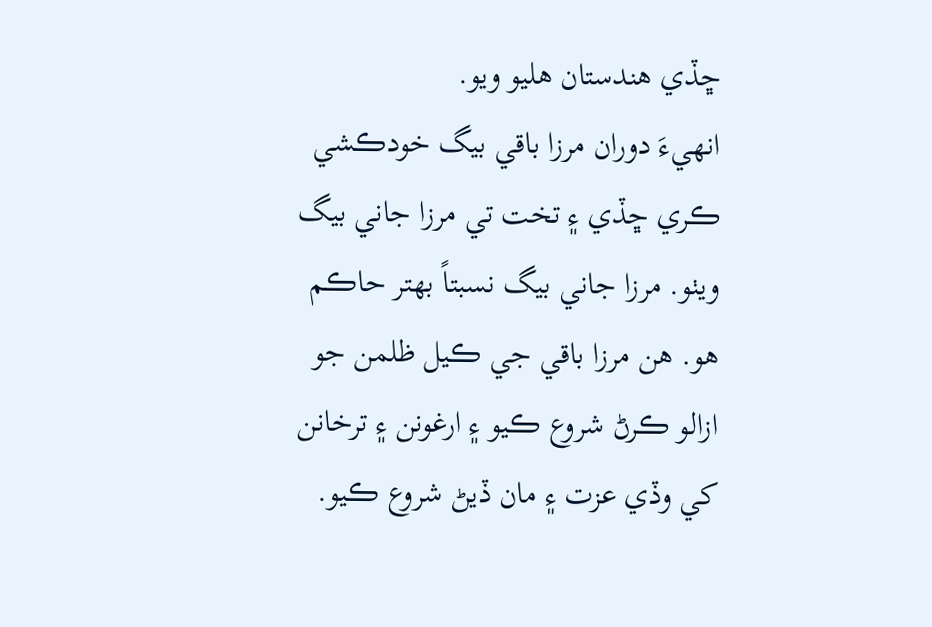ڇڏي هندستان هليو ويو.
انهيءَ دوران مرزا باقي بيگ خودڪشي ڪري ڇڏي ۽ تخت تي مرزا جاني بيگ ويٺو. مرزا جاني بيگ نسبتاً بهتر حاڪم هو. هن مرزا باقي جي ڪيل ظلمن جو ازالو ڪرڻ شروع ڪيو ۽ ارغونن ۽ ترخانن کي وڏي عزت ۽ مان ڏيڻ شروع ڪيو.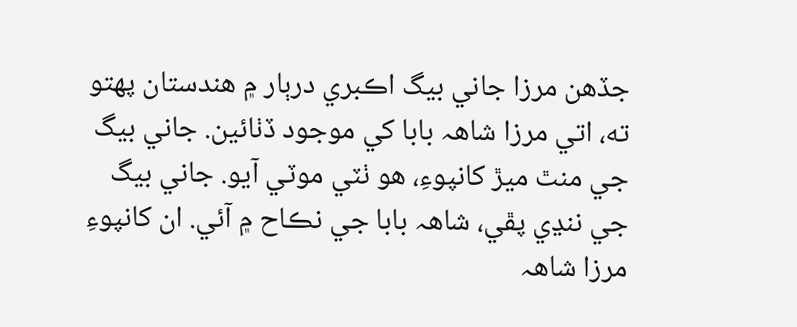جڏهن مرزا جاني بيگ اڪبري درٻار ۾ هندستان پهتو ته، اتي مرزا شاھہ بابا کي موجود ڏٺائين. جاني بيگ جي منٿ ميڙ کانپوءِ، هو ٺٽي موٽي آيو. جاني بيگ جي ننڍي پڦي، شاھہ بابا جي نڪاح ۾ آئي. ان کانپوءِ مرزا شاھہ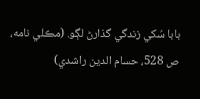بابا سُکي زندگي گذارڻ لڳو. (مڪلي نامه، ص 528، حسام الدين راشدي)